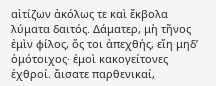αἰτίζων ἀκόλως τε καὶ ἔκβολα λύματα δαιτός. Δάματερ, μὴ τῆνος ἐμὶν φίλος, ὅς τοι ἀπεχθής, εἴη μηδʼ ὁμότοιχος· ἐμοὶ κακογείτονες ἐχθροί. ἄισατε παρθενικαί,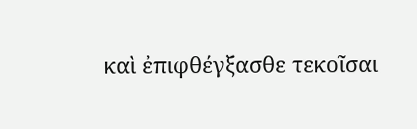καὶ ἐπιφθέγξασθε τεκοῖσαι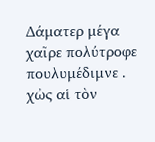Δάματερ μέγα χαῖρε πολύτροφε πουλυμέδιμνε . χὠς αἱ τὸν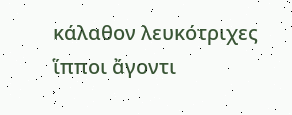κάλαθον λευκότριχες ἵπποι ἄγοντι